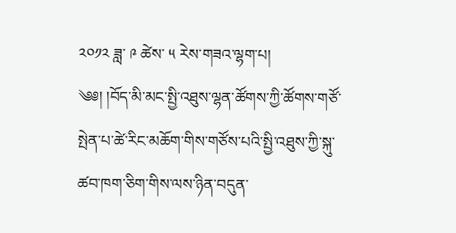༢༠༡༢ ཟླ་ ༩ ཚེས་ ༥ རེས་གཟའ་ལྷག་པ།
༄༅། །བོད་མི་མང་སྤྱི་འཐུས་ལྷན་ཚོགས་ཀྱི་ཚོགས་གཙོ་སྤེན་པ་ཚེ་རིང་མཆོག་གིས་གཙོས་པའི་སྤྱི་འཐུས་ཀྱི་སྐུ་ཚབ་ཁག་ཅིག་གིས་ལས་ཉིན་བདུན་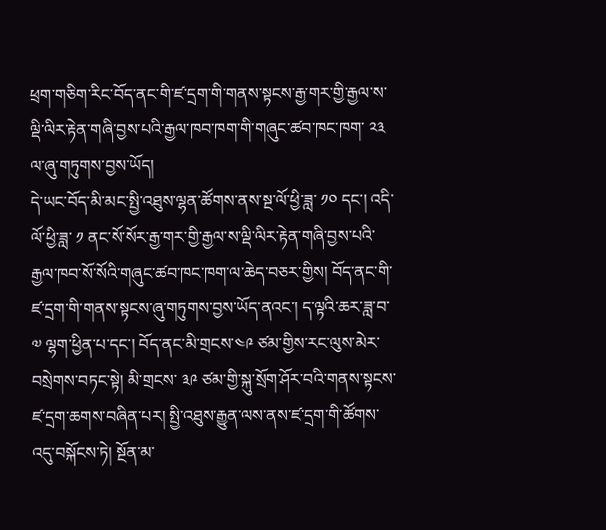ཕྲག་གཅིག་རིང་བོད་ནང་གི་ཛ་དྲག་གི་གནས་སྟངས་རྒྱ་གར་གྱི་རྒྱལ་ས་ལྡི་ལིར་རྟེན་གཞི་བྱས་པའི་རྒྱལ་ཁབ་ཁག་གི་གཞུང་ཚབ་ཁང་ཁག་ ༢༣ ལ་ཞུ་གཏུགས་བྱས་ཡོད།
དེ་ཡང་བོད་མི་མང་སྤྱི་འཐུས་ལྷན་ཚོགས་ནས་སྔ་ལོ་ཕྱི་ཟླ་ ༡༠ དང་། འདི་ལོ་ཕྱི་ཟླ་ ༡ ནང་སོ་སོར་རྒྱ་གར་གྱི་རྒྱལ་ས་ལྡི་ལིར་རྟེན་གཞི་བྱས་པའི་རྒྱལ་ཁབ་སོ་སོའི་གཞུང་ཚབ་ཁང་ཁག་ལ་ཆེད་བཅར་གྱིས། བོད་ནང་གི་ཛ་དྲག་གི་གནས་སྟངས་ཞུ་གཏུགས་བྱས་ཡོད་ནའང་། ད་ལྟའི་ཆར་ཟླ་བ་ ༧ ལྷག་ཕྱིན་པ་དང་། བོད་ནང་མི་གྲངས་༤༩ ཙམ་གྱིས་རང་ལུས་མེར་བསྲེགས་བཏང་སྟེ། མི་གྲངས་ ༣༩ ཙམ་གྱི་སྐུ་སྲོག་ཤོར་བའི་གནས་སྟངས་ཛ་དྲག་ཆགས་བཞིན་པར། སྤྱི་འཐུས་རྒྱུན་ལས་ནས་ཛ་དྲག་གི་ཚོགས་འདུ་བསྐོངས་ཏེ། སྔོན་མ་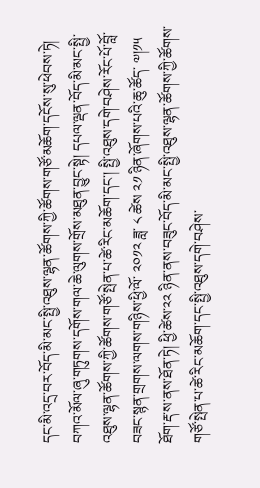དང་མི་འདྲ་བར་བོད་མི་མང་སྤྱི་འཐུས་ལྷན་ཚོགས་ཀྱི་ཚོགས་གཙོ་མཆོག་དངོས་སུ་ཕེབས་ཏེ། བཀའ་མོལ་ཞུ་གཏུགས་དགོས་གལ་ཆེ་ལུགས་གྲོས་མཐུན་བྱུང་སྟེ། དཔལ་ལྡན་བོད་མི་མང་སྤྱི་འཐུས་ལྷན་ཚོགས་ཀྱི་ཚོགས་གཙོ་སྤེན་པ་ཚེ་རིང་མཆོག་དང་། སྤྱི་འཐུས་དགེ་བཤེས་རོང་པོ་བློ་བཟང་སྙན་གྲགས་ལགས་གཉིས་ཕྱི་ལོ་ ༢༠༡༢ ཟླ་ ༨ ཚེས ༢༡ ཉིན་ཞོགས་པའི་ཆུ་ཚོད་ ༧།༡༥ ཐོག་རྡ་ས་ནས་ཐོན་ཏེ། ཕྱི་ཚེས་༢༢ ཉིན་ནས་བཟུང་བོད་མི་མང་སྤྱི་འཐུས་ལྷན་ཚོགས་ཀྱི་ཚོགས་གཙོ་སྤེན་པ་ཚེ་རིང་མཆོག་དང་སྤྱི་འཐུས་དགེ་བཤེས་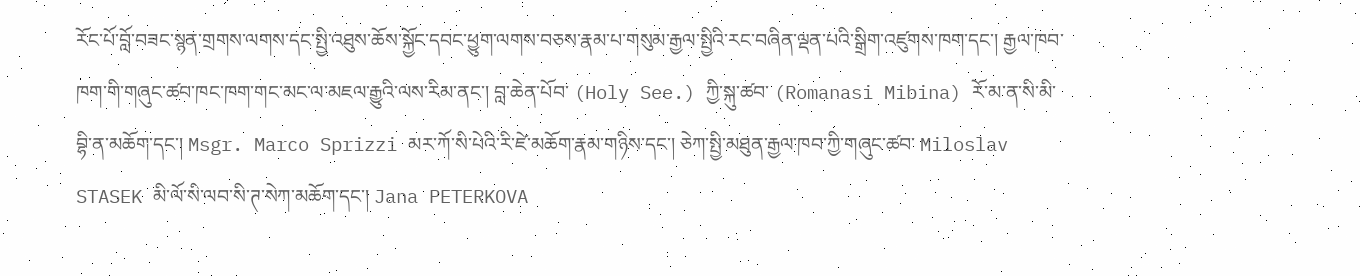རོང་པོ་བློ་བཟང་སྙན་གྲགས་ལགས་དང་སྤྱི་འཐུས་ཆོས་སྐྱོང་དབང་ཕྱུག་ལགས་བཅས་རྣམ་པ་གསུམ་རྒྱལ་སྤྱིའི་རང་བཞིན་ལྡན་པའི་སྒྲིག་འཛུགས་ཁག་དང་། རྒྱལ་ཁབ་ཁག་གི་གཞུང་ཚབ་ཁང་ཁག་གང་མང་ལ་མཇལ་རྒྱུའི་ལས་རིམ་ནང་། བླ་ཆེན་པོབ་ (Holy See.) ཀྱི་སྐུ་ཚབ་ (Romanasi Mibina) རོ་མ་ན་སི་མི་བྷི་ན་མཆོག་དང་། Msgr. Marco Sprizzi མར་ཀོ་སི་པེའི་རི་ཛེ་མཆོག་རྣམ་གཉིས་དང་། ཅེཀ་སྤྱི་མཐུན་རྒྱལ་ཁབ་ཀྱི་གཞུང་ཚབ་ Miloslav STASEK མི་ལོ་སི་ལབ་སི་ཊ་སེཀ་མཆོག་དང་། Jana PETERKOVA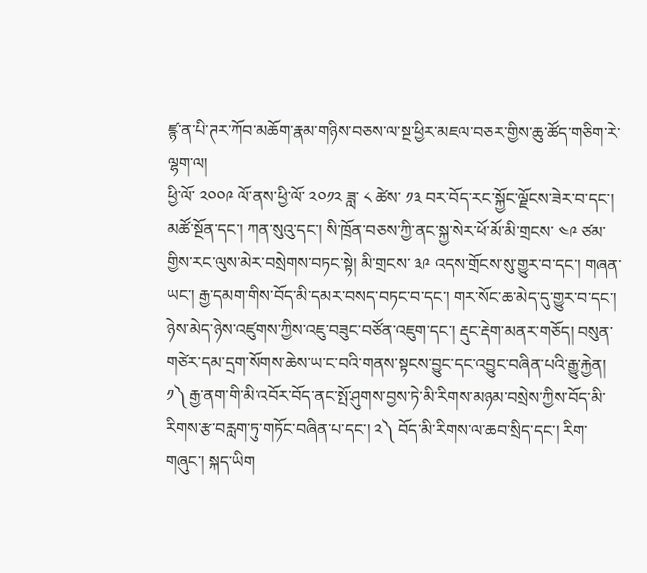ཛྙ་ན་པི་ཊར་ཀོབ་མཆོག་རྣམ་གཉིས་བཅས་ལ་སྔ་ཕྱིར་མཇལ་བཅར་གྱིས་ཆུ་ཚོད་གཅིག་རེ་ལྷག་ལ།
ཕྱི་ལོ་ ༢༠༠༩ ལོ་ནས་ཕྱི་ལོ་ ༢༠༡༢ ཟླ་ ༨ ཚེས་ ༡༣ བར་བོད་རང་སྐྱོང་ལྗོངས་ཟེར་བ་དང་། མཚོ་སྔོན་དང་། ཀན་སུའུ་དང་། སི་ཁྲོན་བཅས་ཀྱི་ནང་སྐྱ་སེར་ཕོ་མོ་མི་གྲངས་ ༤༩ ཙམ་གྱིས་རང་ལུས་མེར་བསྲེགས་བཏང་སྟེ། མི་གྲངས་ ༣༩ འདས་གྲོངས་སུ་གྱུར་བ་དང་། གཞན་ཡང་། རྒྱ་དམག་གིས་བོད་མི་དམར་བསད་བཏང་བ་དང་། གར་སོང་ཆ་མེད་དུ་གྱུར་བ་དང་། ཉེས་མེད་ཉེས་འཛུགས་ཀྱིས་འཇུ་བཟུང་བཙོན་འཇུག་དང་། རྡུང་རྡེག་མནར་གཅོད། བསུན་གཙེར་དམ་དྲག་སོགས་ཆེས་ཡ་ང་བའི་གནས་སྟངས་བྱུང་དང་འབྱུང་བཞིན་པའི་རྒྱུ་རྐྱེན།
༡༽ རྒྱ་ནག་གི་མི་འབོར་བོད་ནང་སྤོ་ཤུགས་བྱས་ཏེ་མི་རིགས་མཉམ་བསྲེས་ཀྱིས་བོད་མི་རིགས་རྩ་བརླག་ཏུ་གཏོང་བཞིན་པ་དང་། ༢༽ བོད་མི་རིགས་ལ་ཆབ་སྲིད་དང་། རིག་གཞུང་། སྐད་ཡིག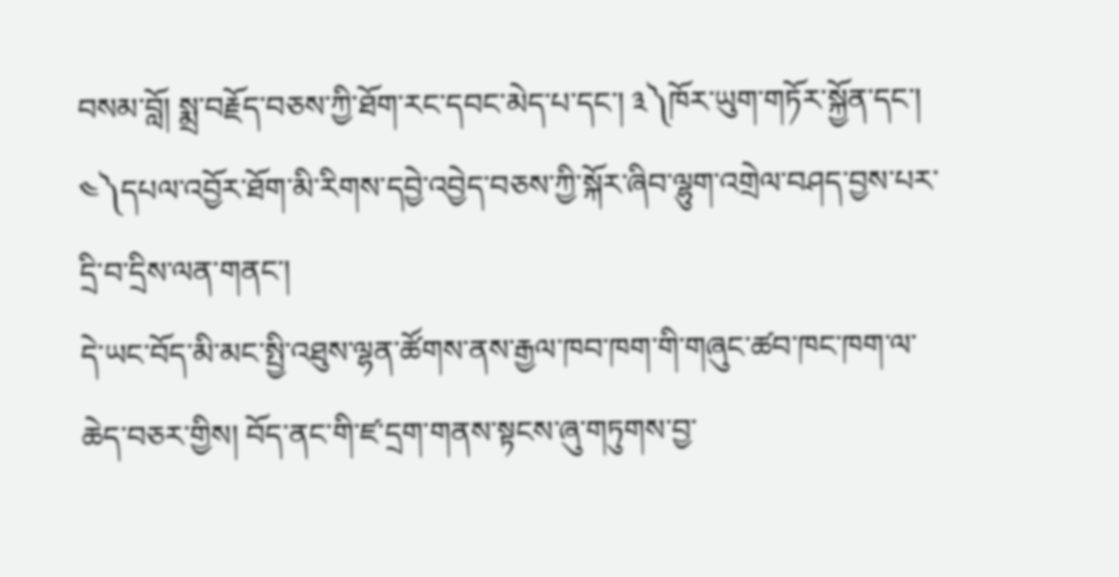བསམ་བློ། སྨྲ་བརྗོད་བཅས་ཀྱི་ཐོག་རང་དབང་མེད་པ་དང་། ༣༽ཁོར་ཡུག་གཏོར་སྐྱོན་དང་། ༤༽དཔལ་འབྱོར་ཐོག་མི་རིགས་དབྱེ་འབྱེད་བཅས་ཀྱི་སྐོར་ཞིབ་ལྷུག་འགྲེལ་བཤད་བྱས་པར་དྲི་བ་དྲིས་ལན་གནང་།
དེ་ཡང་བོད་མི་མང་སྤྱི་འཐུས་ལྷན་ཚོགས་ནས་རྒྱལ་ཁབ་ཁག་གི་གཞུང་ཚབ་ཁང་ཁག་ལ་ཆེད་བཅར་གྱིས། བོད་ནང་གི་ཛ་དྲག་གནས་སྟངས་ཞུ་གཏུགས་བྱ་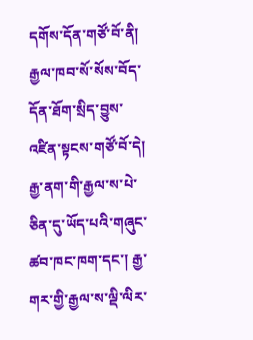དགོས་དོན་གཙོ་བོ་ནི། རྒྱལ་ཁབ་སོ་སོས་བོད་དོན་ཐོག་སྲིད་བྱུས་འཛིན་སྟངས་གཙོ་བོ་དེ། རྒྱ་ནག་གི་རྒྱལ་ས་པེ་ཅིན་དུ་ཡོད་པའི་གཞུང་ཚབ་ཁང་ཁག་དང་། རྒྱ་གར་གྱི་རྒྱལ་ས་ལྡི་ལིར་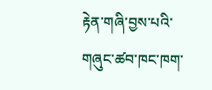རྟེན་གཞི་བྱས་པའི་གཞུང་ཚབ་ཁང་ཁག་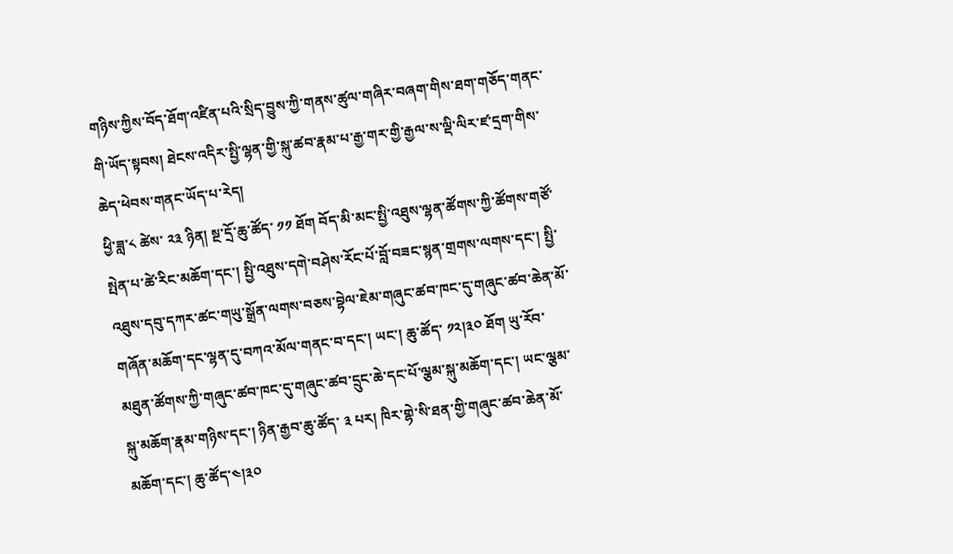གཉིས་ཀྱིས་བོད་ཐོག་འཛིན་པའི་སྲིད་བྱུས་ཀྱི་གནས་ཚུལ་གཞིར་བཞག་གིས་ཐག་གཅོད་གནང་གི་ཡོད་སྟབས། ཐེངས་འདིར་སྤྱི་ལྷན་གྱི་སྐུ་ཚབ་རྣམ་པ་རྒྱ་གར་གྱི་རྒྱལ་ས་ལྡི་ལིར་ཛ་དྲག་གིས་ཆེད་ཕེབས་གནང་ཡོད་པ་རེད།
ཕྱི་ཟླ་༨ ཚེས་ ༢༣ ཉིན། སྔ་དྲོ་ཆུ་ཚོད་ ༡༡ ཐོག བོད་མི་མང་སྤྱི་འཐུས་ལྷན་ཚོགས་ཀྱི་ཚོགས་གཙོ་སྤེན་པ་ཚེ་རིང་མཆོག་དང་། སྤྱི་འཐུས་དགེ་བཤེས་རོང་པོ་བློ་བཟང་སྙན་གྲགས་ལགས་དང་། སྤྱི་འཐུས་དབུ་དཀར་ཚང་གཡུ་སྒྲོན་ལགས་བཅས་བྷེལ་ཇེམ་གཞུང་ཚབ་ཁང་དུ་གཞུང་ཚབ་ཆེན་མོ་གཞོན་མཆོག་དང་ལྷན་དུ་བཀའ་མོལ་གནང་བ་དང་། ཡང་། ཆུ་ཚོད་ ༡༢།༣༠ ཐོག ཡུ་རོབ་མཐུན་ཚོགས་ཀྱི་གཞུང་ཚབ་ཁང་དུ་གཞུང་ཚབ་དྲུང་ཆེ་དང་པོ་ལྕམ་སྐུ་མཆོག་དང་། ཡང་ལྕམ་སྐུ་མཆོག་རྣམ་གཉིས་དང་། ཉིན་རྒྱབ་ཆུ་ཚོད་ ༣ པར། ཁིར་གྷེ་སི་ཐན་གྱི་གཞུང་ཚབ་ཆེན་མོ་མཆོག་དང་། ཆུ་ཚོད་༤།༣༠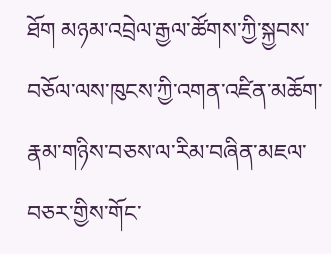ཐོག མཉམ་འབྲེལ་རྒྱལ་ཚོགས་ཀྱི་སྐྱབས་བཅོལ་ལས་ཁུངས་ཀྱི་འགན་འཛིན་མཆོག་རྣམ་གཉིས་བཅས་ལ་རིམ་བཞིན་མཇལ་བཅར་གྱིས་གོང་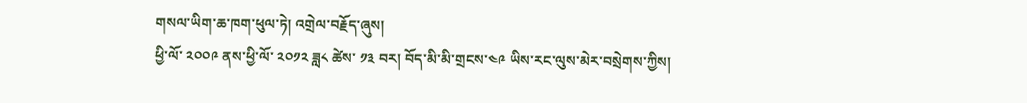གསལ་ཡིག་ཆ་ཁག་ཕུལ་ཏེ། འགྲེལ་བརྗོད་ཞུས།
ཕྱི་ལོ་ ༢༠༠༩ ནས་ཕྱི་ལོ་ ༢༠༡༢ ཟླ༨ ཚེས་ ༡༣ བར། བོད་མི་མི་གྲངས་༤༩ ཡིས་རང་ལུས་མེར་བསྲེགས་ཀྱིས།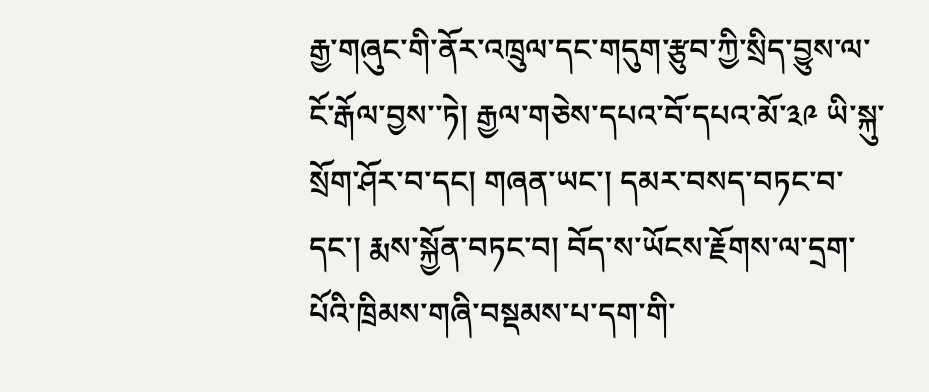རྒྱ་གཞུང་གི་ནོར་འཁྲུལ་དང་གདུག་རྩུབ་ཀྱི་སྲིད་བྱུས་ལ་ངོ་རྒོལ་བྱས་་ཏེ། རྒྱལ་གཅེས་དཔའ་བོ་དཔའ་མོ་༣༩ ཡི་སྐུ་སྲོག་ཤོར་བ་དང། གཞན་ཡང་། དམར་བསད་བཏང་བ་དང་། རྨས་སྐྱོན་བཏང་བ། བོད་ས་ཡོངས་རྗོགས་ལ་དྲག་པོའི་ཁྲིམས་གཞི་བསྡམས་པ་དག་གི་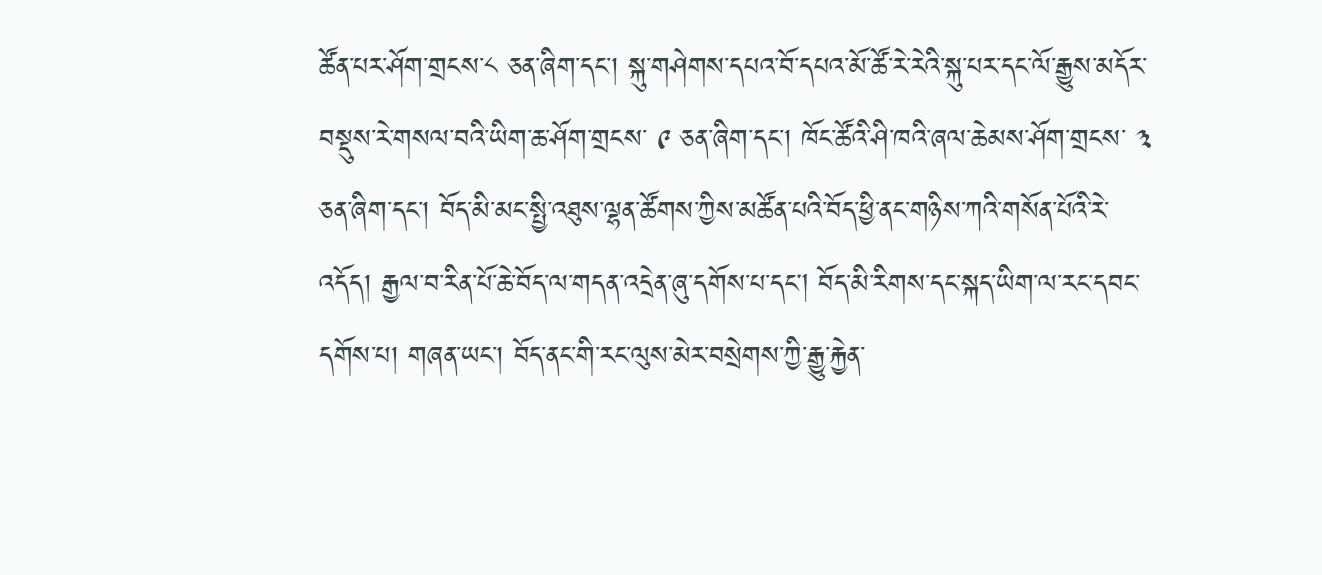ཚོན་པར་ཤོག་གྲངས་༨ ཅན་ཞིག་དང་། སྐུ་གཤེགས་དཔའ་བོ་དཔའ་མོ་ཚོ་རེ་རེའི་སྐུ་པར་དང་ལོ་རྒྱུས་མདོར་བསྡུས་རེ་གསལ་བའི་ཡིག་ཆ་ཤོག་གྲངས་ ༩ ཅན་ཞིག་དང་། ཁོང་ཚོའི་ཤི་ཁའི་ཞལ་ཆེམས་ཤོག་གྲངས་ ༣ ཅན་ཞིག་དང་། བོད་མི་མང་སྤྱི་འཐུས་ལྷན་ཚོགས་ཀྱིས་མཚོན་པའི་བོད་ཕྱི་ནང་གཉིས་ཀའི་གསོན་པོའི་རེ་འདོད། རྒྱལ་བ་རིན་པོ་ཆེ་བོད་ལ་གདན་འདྲེན་ཞུ་དགོས་པ་དང། བོད་མི་རིགས་དང་སྐད་ཡིག་ལ་རང་དབང་དགོས་པ། གཞན་ཡང་། བོད་ནང་གི་རང་ལུས་མེར་བསྲེགས་ཀྱི་རྒྱུ་རྐྱེན་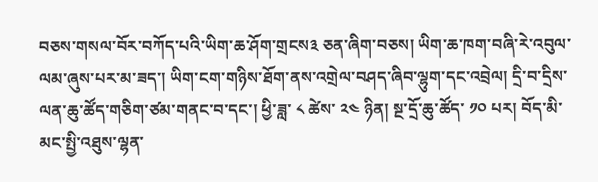བཅས་གསལ་བོར་བཀོད་པའི་ཡིག་ཆ་ཤོག་གྲངས༣ ཅན་ཞིག་བཅས། ཡིག་ཆ་ཁག་བཞི་རེ་འབུལ་ལམ་ཞུས་པར་མ་ཟད་། ཡིག་ངག་གཉིས་ཐོག་ནས་འགྲེལ་བཤད་ཞིབ་ལྷུག་དང་འབྲེལ། དྲི་བ་དྲིས་ལན་ཆུ་ཚོད་གཅིག་ཙམ་གནང་བ་དང་། ཕྱི་ཟླ་ ༨ ཚེས་ ༢༤ ཉིན། སྔ་དྲོ་ཆུ་ཚོད་ ༡༠ པར། བོད་མི་མང་སྤྱི་འཐུས་ལྷན་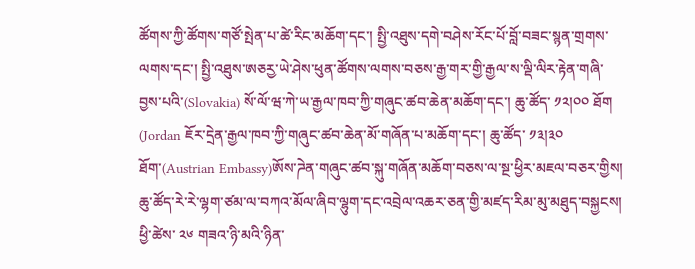ཚོགས་ཀྱི་ཚོགས་གཙོ་སྤེན་པ་ཚེ་རིང་མཆོག་དང་། སྤྱི་འཐུས་དགེ་བཤེས་རོང་པོ་བློ་བཟང་སྙན་གྲགས་ལགས་དང་། སྤྱི་འཐུས་ཨཅརྱ་ཡེ་ཤེས་ཕུན་ཚོགས་ལགས་བཅས་རྒྱ་གར་གྱི་རྒྱལ་ས་ལྡི་ལིར་རྟེན་གཞི་བྱས་པའི་(Slovakia) སོ་ལོ་ཝ་ཀེ་ཡ་རྒྱལ་ཁབ་ཀྱི་གཞུང་ཚབ་ཆེན་མཆོག་དང་། ཆུ་ཚོད་ ༡༢།༠༠ ཐོག (Jordan ཇོར་དྲེན་རྒྱལ་ཁབ་ཀྱི་གཞུང་ཚབ་ཆེན་མོ་གཞོན་པ་མཆོག་དང་། ཆུ་ཚོད་ ༡༣།༣༠ ཐོག་(Austrian Embassy)ཨོས་ཌེན་གཞུང་ཚབ་སྐུ་གཞོན་མཆོག་བཅས་ལ་སྔ་ཕྱིར་མཇལ་བཅར་གྱིས། ཆུ་ཚོད་རེ་རེ་ལྷག་ཙམ་ལ་བཀའ་མོལ་ཞིབ་ལྷུག་དང་འབྲེལ་འཆར་ཅན་གྱི་མཛད་རིམ་མུ་མཐུད་བསྐྱངས།
ཕྱི་ཚེས་ ༢༦ གཟའ་ཉི་མའི་ཉིན་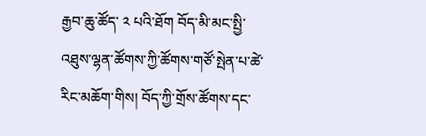རྒྱབ་ཆུ་ཚོད་ ༢ པའི་ཐོག བོད་མི་མང་སྤྱི་འཐུས་ལྷན་ཚོགས་ཀྱི་ཚོགས་གཙོ་སྤེན་པ་ཚེ་རིང་མཆོག་གིས། བོད་ཀྱི་གྲོས་ཚོགས་དང་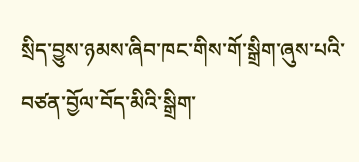སྲིད་བྱུས་ཉམས་ཞིབ་ཁང་གིས་གོ་སྒྲིག་ཞུས་པའི་བཙན་བྱོལ་བོད་མིའི་སྒྲིག་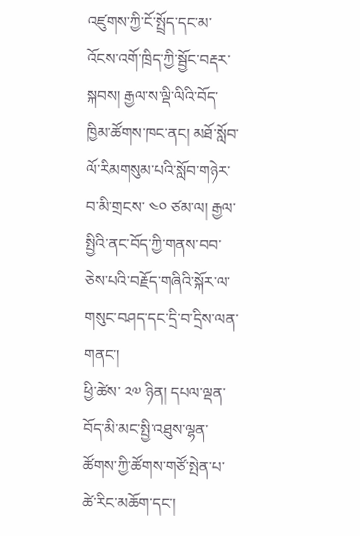འཛུགས་ཀྱི་ངོ་སྤྲོད་དང་མ་འོངས་འགོ་ཁྲིད་ཀྱི་སྦྱོང་བརྡར་སྐབས། རྒྱལ་ས་ལྡི་ལིའི་བོད་ཁྱིམ་ཚོགས་ཁང་ནང། མཐོ་སློབ་ལོ་རིམགསུམ་པའི་སློབ་གཉེར་བ་མི་གྲངས་ ༤༠ ཙམ་ལ། རྒྱལ་སྤྱིའི་ནང་བོད་ཀྱི་གནས་བབ་ཅེས་པའི་བརྗོད་གཞིའི་སྐོར་ལ་གསུང་བཤད་དང་དྲི་བ་དྲིས་ལན་གནང་།
ཕྱི་ཚེས་ ༢༧ ཉིན། དཔལ་ལྡན་བོད་མི་མང་སྤྱི་འཐུས་ལྷན་ཚོགས་ཀྱི་ཚོགས་གཙོ་སྤེན་པ་ཚེ་རིང་མཆོག་དང་།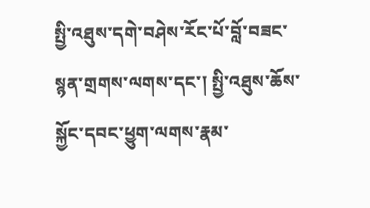སྤྱི་འཐུས་དགེ་བཤེས་རོང་པོ་བློ་བཟང་སྙན་གྲགས་ལགས་དང་། སྤྱི་འཐུས་ཆོས་སྐྱོང་དབང་ཕྱུག་ལགས་རྣམ་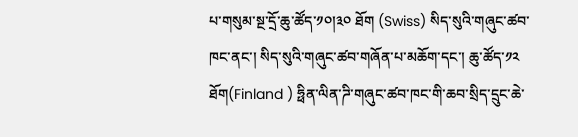པ་གསུམ་སྔ་དྲོ་ཆུ་ཚོད་༡༠།༣༠ ཐོག (Swiss) སིད་སུའི་གཞུང་ཚབ་ཁང་ནང་། སིད་སུའི་གཞུང་ཚབ་གཞོན་པ་མཆོག་དང་། ཆུ་ཚོད་༡༢ ཐོག(Finland ) ཧྥིན་ལིན་ཌི་གཞུང་ཚབ་ཁང་གི་ཆབ་སྲིད་དྲུང་ཆེ་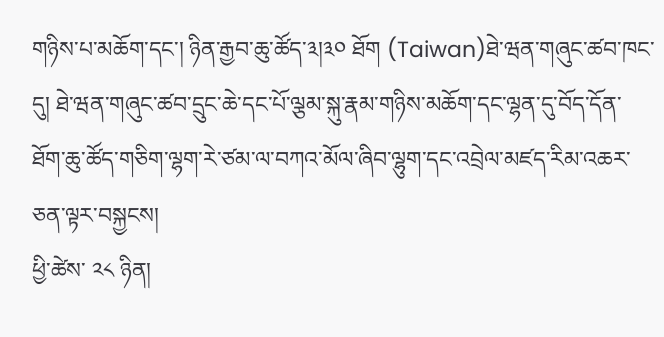གཉིས་པ་མཆོག་དང་། ཉིན་རྒྱབ་ཆུ་ཚོད་༣།༣༠ ཐོག (Taiwan)ཐེ་ཝན་གཞུང་ཚབ་ཁང་དུ། ཐེ་ཝན་གཞུང་ཚབ་དྲུང་ཆེ་དང་པོ་ལྕམ་སྐུ་རྣམ་གཉིས་མཆོག་དང་ལྷན་དུ་བོད་དོན་ཐོག་ཆུ་ཚོད་གཅིག་ལྷག་རེ་ཙམ་ལ་བཀའ་མོལ་ཞིབ་ལྷུག་དང་འབྲེལ་མཛད་རིམ་འཆར་ཅན་ལྟར་བསྐྱངས།
ཕྱི་ཚེས་ ༢༨ ཉིན།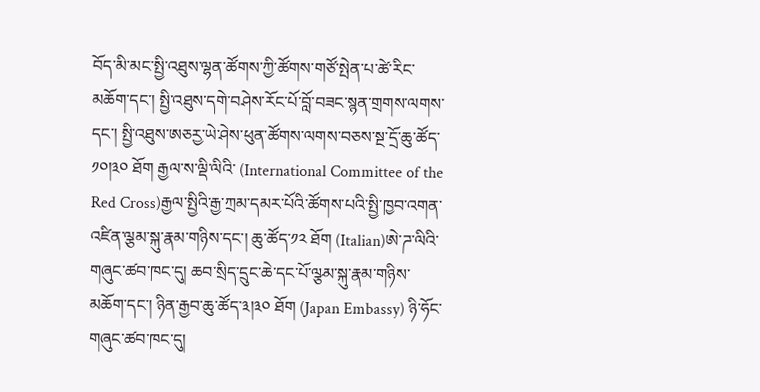བོད་མི་མང་སྤྱི་འཐུས་ལྷན་ཚོགས་ཀྱི་ཚོགས་གཙོ་སྤེན་པ་ཚེ་རིང་མཆོག་དང་། སྤྱི་འཐུས་དགེ་བཤེས་རོང་པོ་བློ་བཟང་སྙན་གྲགས་ལགས་དང་། སྤྱི་འཐུས་ཨཅརྱ་ཡེ་ཤེས་ཕུན་ཚོགས་ལགས་བཅས་སྔ་དྲོ་ཆུ་ཚོད་༡༠།༣༠ ཐོག རྒྱལ་ས་ལྡི་ལིའི་ (International Committee of the Red Cross)རྒྱལ་སྤྱིའི་རྒྱ་ཀྲམ་དམར་པོའི་ཚོགས་པའི་སྤྱི་ཁྱབ་འགན་འཛིན་ལྕམ་སྐུ་རྣམ་གཉིས་དང་། ཆུ་ཚོད་༡༢ ཐོག (Italian)ཨེ་ཌ་ལིའི་གཞུང་ཚབ་ཁང་དུ། ཆབ་སྲིད་དྲུང་ཆེ་དང་པོ་ལྩམ་སྐུ་རྣམ་གཉིས་མཆོག་དང་། ཉིན་རྒྱབ་ཆུ་ཚོད་༣།༣༠ ཐོག (Japan Embassy) ཉི་ཧོང་གཞུང་ཚབ་ཁང་དུ།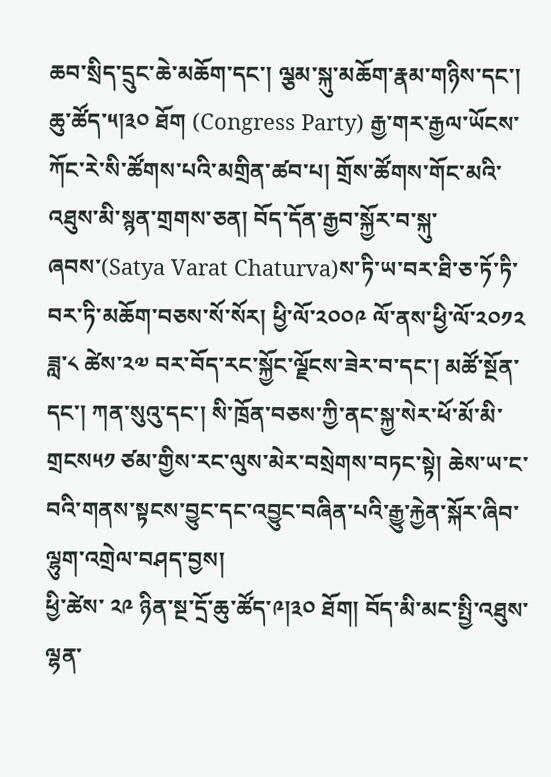ཆབ་སྲིད་དྲུང་ཆེ་མཆོག་དང་། ལྕམ་སྐུ་མཆོག་རྣམ་གཉིས་དང་། ཆུ་ཚོད་༥།༣༠ ཐོག (Congress Party) རྒྱ་གར་རྒྱལ་ཡོངས་ཀོང་རེ་སི་ཚོགས་པའི་མགྲིན་ཚབ་པ། གྲོས་ཚོགས་གོང་མའི་འཐུས་མི་སྙན་གྲགས་ཅན། བོད་དོན་རྒྱབ་སྐྱོར་བ་སྐུ་ཞབས་(Satya Varat Chaturva)ས་ཏི་ཡ་བར་ཐི་ཅ་ཏོ་ཏི་བར་ཏི་མཆོག་བཅས་སོ་སོར། ཕྱི་ལོ་༢༠༠༩ ལོ་ནས་ཕྱི་ལོ་༢༠༡༢ ཟླ་༨ ཚེས་༢༧ བར་བོད་རང་སྐྱོང་ལྗོངས་ཟེར་བ་དང་། མཚོ་སྔོན་དང་། ཀན་སུའུ་དང་། སི་ཁྲོན་བཅས་ཀྱི་ནང་སྐྱ་སེར་ཕོ་མོ་མི་གྲངས༥༡ ཙམ་གྱིས་རང་ལུས་མེར་བསྲེགས་བཏང་སྟེ། ཆེས་ཡ་ང་བའི་གནས་སྟངས་བྱུང་དང་འབྱུང་བཞིན་པའི་རྒྱུ་རྐྱེན་སྐོར་ཞིབ་ལྷུག་འགྲེལ་བཤད་བྱས།
ཕྱི་ཚེས་ ༢༩ ཉིན་སྔ་དྲོ་ཆུ་ཚོད་༩།༣༠ ཐོག། བོད་མི་མང་སྤྱི་འཐུས་ལྷན་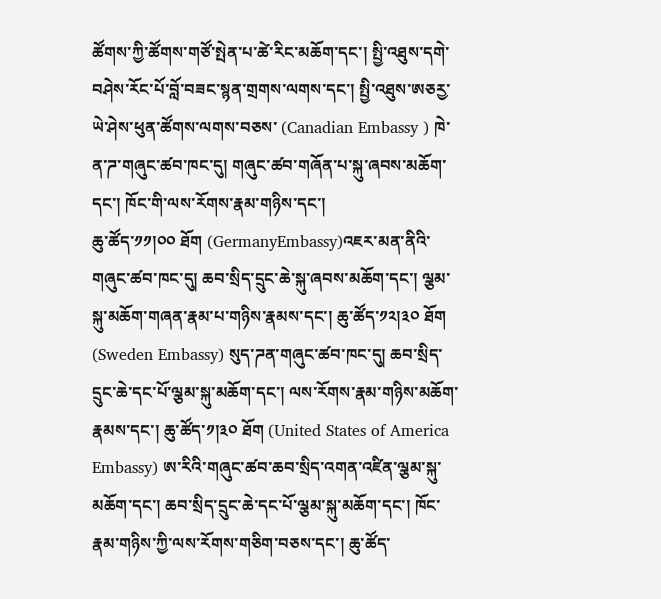ཚོགས་ཀྱི་ཚོགས་གཙོ་སྤེན་པ་ཚེ་རིང་མཆོག་དང་། སྤྱི་འཐུས་དགེ་བཤེས་རོང་པོ་བློ་བཟང་སྙན་གྲགས་ལགས་དང་། སྤྱི་འཐུས་ཨཅརྱ་ཡེ་ཤེས་ཕུན་ཚོགས་ལགས་བཅས་ (Canadian Embassy ) ཁེ་ན་ཌ་གཞུང་ཚབ་ཁང་དུ། གཞུང་ཚབ་གཞོན་པ་སྐུ་ཞབས་མཆོག་དང་། ཁོང་གི་ལས་རོགས་རྣམ་གཉིས་དང་།
ཆུ་ཚོད་༡༡།༠༠ ཐོག (GermanyEmbassy)འཇར་མན་ནིའི་གཞུང་ཚབ་ཁང་དུ། ཆབ་སྲིད་དྲུང་ཆེ་སྐུ་ཞབས་མཆོག་དང་། ལྕམ་སྐུ་མཆོག་གཞན་རྣམ་པ་གཉིས་རྣམས་དང་། ཆུ་ཚོད་༡༢།༣༠ ཐོག (Sweden Embassy) སུད་ཌན་གཞུང་ཚབ་ཁང་དུ། ཆབ་སྲིད་དྲུང་ཆེ་དང་པོ་ལྕམ་སྐུ་མཆོག་དང་། ལས་རོགས་རྣམ་གཉིས་མཆོག་རྣམས་དང་། ཆུ་ཚོད་༡།༣༠ ཐོག (United States of America Embassy) ཨ་རིའི་གཞུང་ཚབ་ཆབ་སྲིད་འགན་འཛིན་ལྕམ་སྐུ་མཆོག་དང་། ཆབ་སྲིད་དྲུང་ཆེ་དང་པོ་ལྕམ་སྐུ་མཆོག་དང་། ཁོང་རྣམ་གཉིས་ཀྱི་ལས་རོགས་གཅིག་བཅས་དང་། ཆུ་ཚོད་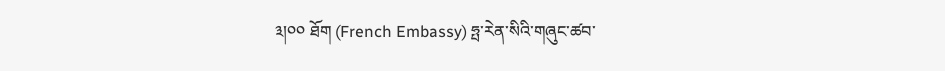༣།༠༠ ཐོག (French Embassy) ཧྤ་རེན་སིའི་གཞུང་ཚབ་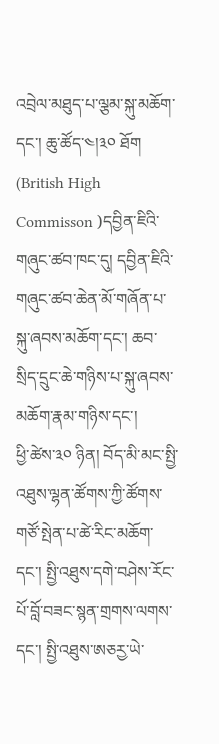འབྲེལ་མཐུད་པ་ལྕམ་སྐུ་མཆོག་དང་། ཆུ་ཚོད་༤།༣༠ ཐོག (British High Commisson )དབྱིན་ཇིའི་གཞུང་ཚབ་ཁང་དུ། དབྱིན་ཇིའི་གཞུང་ཚབ་ཆེན་མོ་གཞོན་པ་སྐུ་ཞབས་མཆོག་དང་། ཆབ་སྲིད་དྲུང་ཆེ་གཉིས་པ་སྐུ་ཞབས་མཆོག་རྣམ་གཉིས་དང་།
ཕྱི་ཚེས་༣༠ ཉིན། བོད་མི་མང་སྤྱི་འཐུས་ལྷན་ཚོགས་ཀྱི་ཚོགས་གཙོ་སྤེན་པ་ཚེ་རིང་མཆོག་དང་། སྤྱི་འཐུས་དགེ་བཤེས་རོང་པོ་བློ་བཟང་སྙན་གྲགས་ལགས་དང་། སྤྱི་འཐུས་ཨཅརྱ་ཡེ་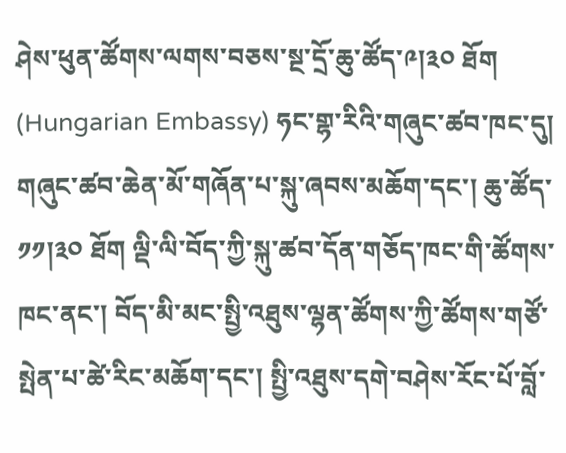ཤེས་ཕུན་ཚོགས་ལགས་བཅས་སྔ་དྲོ་ཆུ་ཚོད་༩།༣༠ ཐོག (Hungarian Embassy) ཧང་གྷ་རིའི་གཞུང་ཚབ་ཁང་དུ། གཞུང་ཚབ་ཆེན་མོ་གཞོན་པ་སྐུ་ཞབས་མཆོག་དང་། ཆུ་ཚོད་༡༡།༣༠ ཐོག ལྡི་ལི་བོད་ཀྱི་སྐུ་ཚབ་དོན་གཅོད་ཁང་གི་ཚོགས་ཁང་ནང་། བོད་མི་མང་སྤྱི་འཐུས་ལྷན་ཚོགས་ཀྱི་ཚོགས་གཙོ་སྤེན་པ་ཚེ་རིང་མཆོག་དང་། སྤྱི་འཐུས་དགེ་བཤེས་རོང་པོ་བློ་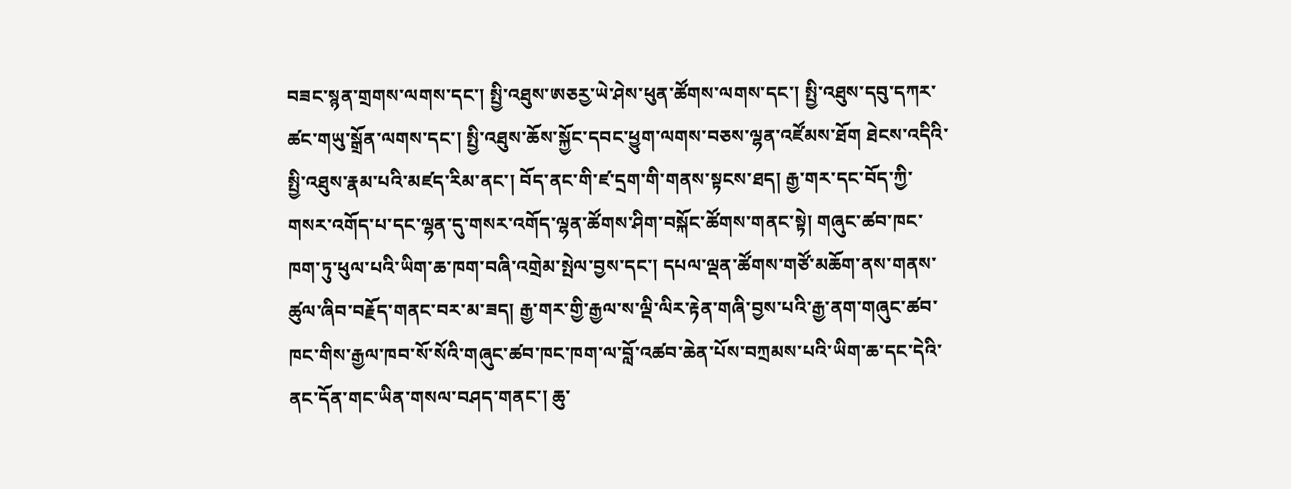བཟང་སྙན་གྲགས་ལགས་དང་། སྤྱི་འཐུས་ཨཅརྱ་ཡེ་ཤེས་ཕུན་ཚོགས་ལགས་དང་། སྤྱི་འཐུས་དབུ་དཀར་ཚང་གཡུ་སྒྲོན་ལགས་དང་། སྤྱི་འཐུས་ཆོས་སྐྱོང་དབང་ཕྱུག་ལགས་བཅས་ལྷན་འཛོམས་ཐོག ཐེངས་འདིའི་སྤྱི་འཐུས་རྣམ་པའི་མཛད་རིམ་ནང་། བོད་ནང་གི་ཛ་དྲག་གི་གནས་སྟངས་ཐད། རྒྱ་གར་དང་བོད་ཀྱི་གསར་འགོད་པ་དང་ལྷན་དུ་གསར་འགོད་ལྷན་ཚོགས་ཤིག་བསྐོང་ཚོགས་གནང་སྟེ། གཞུང་ཚབ་ཁང་ཁག་ཏུ་ཕུལ་པའི་ཡིག་ཆ་ཁག་བཞི་འགྲེམ་སྤེལ་བྱས་དང་། དཔལ་ལྡན་ཚོགས་གཙོ་མཆོག་ནས་གནས་ཚུལ་ཞིབ་བརྗོད་གནང་བར་མ་ཟད། རྒྱ་གར་གྱི་རྒྱལ་ས་ལྡི་ལིར་རྟེན་གཞི་བྱས་པའི་རྒྱ་ནག་གཞུང་ཚབ་ཁང་གིས་རྒྱལ་ཁབ་སོ་སོའི་གཞུང་ཚབ་ཁང་ཁག་ལ་བློ་འཚབ་ཆེན་པོས་བཀྲམས་པའི་ཡིག་ཆ་དང་དེའི་ནང་དོན་གང་ཡིན་གསལ་བཤད་གནང་། ཆུ་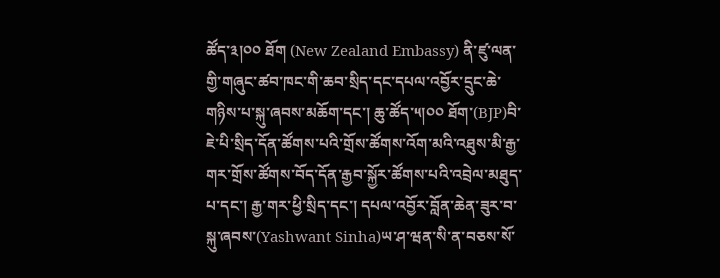ཚོད་༣།༠༠ ཐོག (New Zealand Embassy) ནི་ཛུ་ལན་གྱི་གཞུང་ཚབ་ཁང་གི་ཆབ་སྲིད་དང་དཔལ་འབྱོར་དྲུང་ཆེ་གཉིས་པ་སྐུ་ཞབས་མཆོག་དང་། ཆུ་ཚོད་༥།༠༠ ཐོག་(BJP)བི་ཇེ་པི་སྲིད་དོན་ཚོགས་པའི་གྲོས་ཚོགས་འོག་མའི་འཐུས་མི་རྒྱ་གར་གྲོས་ཚོགས་བོད་དོན་རྒྱབ་སྐྱོར་ཚོགས་པའི་འབྲེལ་མཐུད་པ་དང་། རྒྱ་གར་ཕྱི་སྲིད་དང་། དཔལ་འབྱོར་བློན་ཆེན་ཟུར་བ་སྐུ་ཞབས་(Yashwant Sinha)ཡ་ཤ་ཝན་སི་ན་བཅས་སོ་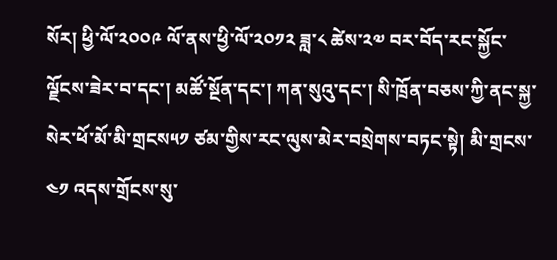སོར། ཕྱི་ལོ་༢༠༠༩ ལོ་ནས་ཕྱི་ལོ་༢༠༡༢ ཟླ་༨ ཚེས་༢༧ བར་བོད་རང་སྐྱོང་ལྗོངས་ཟེར་བ་དང་། མཚོ་སྔོན་དང་། ཀན་སུའུ་དང་། སི་ཁྲོན་བཅས་ཀྱི་ནང་སྐྱ་སེར་ཕོ་མོ་མི་གྲངས༥༡ ཙམ་གྱིས་རང་ལུས་མེར་བསྲེགས་བཏང་སྟེ། མི་གྲངས་༤༡ འདས་གྲོངས་སུ་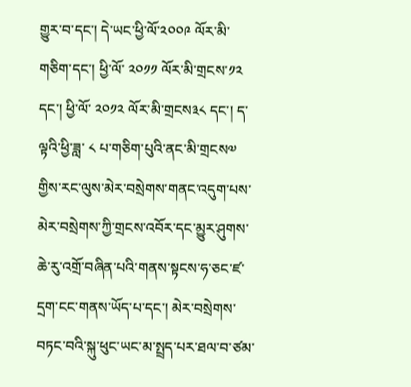གྱུར་བ་དང་། དེ་ཡང་ཕྱི་ལོ་༢༠༠༩ ལོར་མི་གཅིག་དང་། ཕྱི་ལོ་ ༢༠༡༡ ལོར་མི་གྲངས་༡༢ དང་། ཕྱི་ལོ་ ༢༠༡༢ ལོར་མི་གྲངས༣༨ དང་། ད་ལྟའི་ཕྱི་ཟླ་ ༨ པ་གཅིག་པུའི་ནང་མི་གྲངས༧ གྱིས་རང་ལུས་མེར་བསྲེགས་གནང་འདུག་པས་མེར་བསྲེགས་ཀྱི་གྲངས་འབོར་དང་མྱུར་ཤུགས་ཆེ་རུ་འགྲོ་བཞིན་པའི་གནས་སྟངས་ཧ་ཅང་ཛ་དྲག་ངང་གནས་ཡོད་པ་དང་། མེར་བསྲེགས་བཏང་བའི་སྐུ་ཕུང་ཡང་མ་སྤྲད་པར་ཐལ་བ་ཙམ་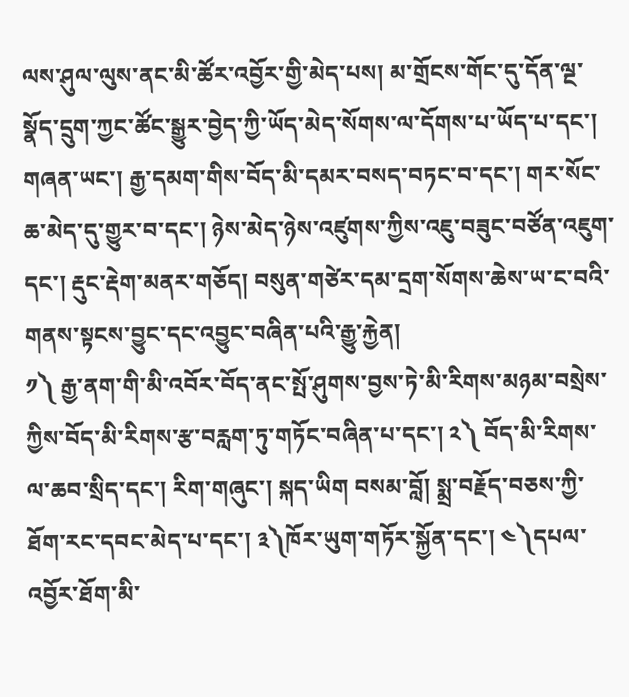ལས་ཤུལ་ལུས་ནང་མི་ཚོར་འབྱོར་གྱི་མེད་པས། མ་གྲོངས་གོང་དུ་དོན་ལྔ་སྣོད་དྲུག་ཀྱང་ཚོང་སྒྱུར་བྱེད་ཀྱི་ཡོད་མེད་སོགས་ལ་དོགས་པ་ཡོད་པ་དང་། གཞན་ཡང་། རྒྱ་དམག་གིས་བོད་མི་དམར་བསད་བཏང་བ་དང་། གར་སོང་ཆ་མེད་དུ་གྱུར་བ་དང་། ཉེས་མེད་ཉེས་འཛུགས་ཀྱིས་འཇུ་བཟུང་བཙོན་འཇུག་དང་། རྡུང་རྡེག་མནར་གཅོད། བསུན་གཙེར་དམ་དྲག་སོགས་ཆེས་ཡ་ང་བའི་གནས་སྟངས་བྱུང་དང་འབྱུང་བཞིན་པའི་རྒྱུ་རྐྱེན།
༡༽ རྒྱ་ནག་གི་མི་འབོར་བོད་ནང་སྤོ་ཤུགས་བྱས་ཏེ་མི་རིགས་མཉམ་བསྲེས་ཀྱིས་བོད་མི་རིགས་རྩ་བརླག་ཏུ་གཏོང་བཞིན་པ་དང་། ༢༽ བོད་མི་རིགས་ལ་ཆབ་སྲིད་དང་། རིག་གཞུང་། སྐད་ཡིག བསམ་བློ། སྨྲ་བརྗོད་བཅས་ཀྱི་ཐོག་རང་དབང་མེད་པ་དང་། ༣༽ཁོར་ཡུག་གཏོར་སྐྱོན་དང་། ༤༽དཔལ་འབྱོར་ཐོག་མི་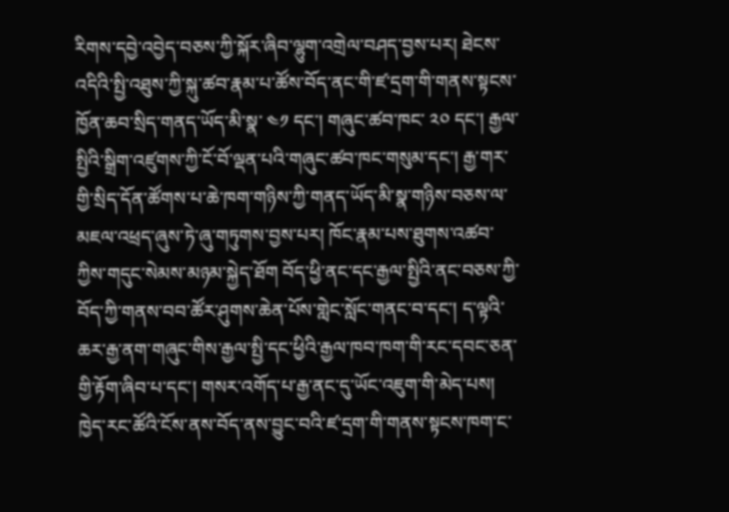རིགས་དབྱེ་འབྱེད་བཅས་ཀྱི་སྐོར་ཞིབ་ལྷུག་འགྲེལ་བཤད་བྱས་པར། ཐེངས་འདིའི་སྤྱི་འཐུས་ཀྱི་སྐུ་ཚབ་རྣམ་པ་ཚོས་བོད་ནང་གི་ཛ་དྲག་གི་གནས་སྟངས་ཁྱོན་ཆབ་སྲིད་གནད་ཡོད་མི་སྣ་ ༤༡ དང་། གཞུང་ཚབ་ཁང་ ༢༠ དང་། རྒྱལ་སྤྱིའི་སྒྲིག་འཛུགས་ཀྱི་ངོ་བོ་ལྡན་པའི་གཞུང་ཚབ་ཁང་གསུམ་དང་། རྒྱ་གར་གྱི་སྲིད་དོན་ཚོགས་པ་ཆེ་ཁག་གཉིས་ཀྱི་གནད་ཡོད་མི་སྣ་གཉིས་བཅས་ལ་མཇལ་འཕྲད་ཞུས་ཏེ་ཞུ་གཏུགས་བྱས་པར། ཁོང་རྣམ་པས་ཐུགས་འཚབ་ཀྱིས་གདུང་སེམས་མཉམ་སྐྱེད་ཐོག བོད་ཕྱི་ནང་དང་རྒྱལ་སྤྱིའི་ནང་བཅས་ཀྱི་བོད་ཀྱི་གནས་བབ་ཚོར་ཤུགས་ཆེན་པོས་གླེང་སློང་གནང་བ་དང་། ད་ལྟའི་ཆར་རྒྱ་ནག་གཞུང་གིས་རྒྱལ་སྤྱི་དང་ཕྱིའི་རྒྱལ་ཁབ་ཁག་གི་རང་དབང་ཅན་གྱི་རྟོག་ཞིབ་པ་དང་། གསར་འགོད་པ་རྒྱ་ནང་དུ་ཡོང་འཇུག་གི་མེད་པས། ཁྱེད་རང་ཚོའི་ངོས་ནས་བོད་ནས་བྱུང་བའི་ཛ་དྲག་གི་གནས་སྟངས་ཁག་ང་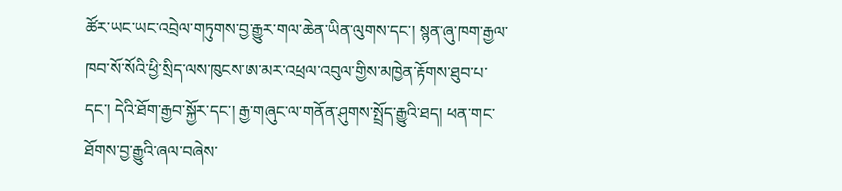ཚོར་ཡང་ཡང་འབྲེལ་གཏུགས་བྱ་རྒྱུར་གལ་ཆེན་ཡིན་ལུགས་དང་། སྙན་ཞུ་ཁག་རྒྱལ་ཁབ་སོ་སོའི་ཕྱི་སྲིད་ལས་ཁུངས་ཨ་མར་འཕྲལ་འབུལ་གྱིས་མཁྱེན་རྟོགས་ཐུབ་པ་དང་། དེའི་ཐོག་རྒྱབ་སྐྱོར་དང་། རྒྱ་གཞུང་ལ་གནོན་ཤུགས་སྤྲོད་རྒྱུའི་ཐད། ཕན་གང་ཐོགས་བྱ་རྒྱུའི་ཞལ་བཞེས་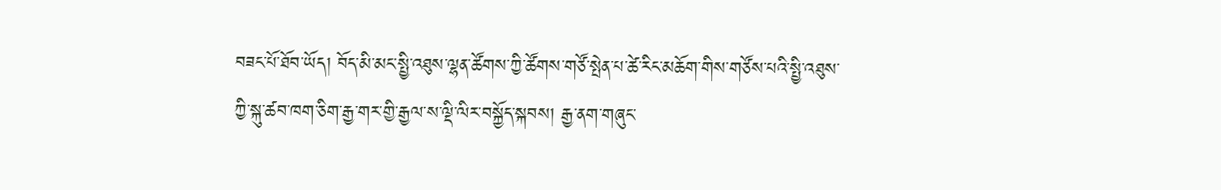བཟང་པོ་ཐོབ་ཡོད། བོད་མི་མང་སྤྱི་འཐུས་ལྷན་ཚོགས་ཀྱི་ཚོགས་གཙོ་སྤེན་པ་ཚེ་རིང་མཆོག་གིས་གཙོས་པའི་སྤྱི་འཐུས་ཀྱི་སྐུ་ཚབ་ཁག་ཅིག་རྒྱ་གར་གྱི་རྒྱལ་ས་ལྡི་ལིར་བསྐྱོད་སྐབས། རྒྱ་ནག་གཞུང་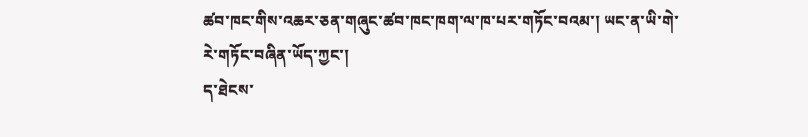ཚབ་ཁང་གིས་འཆར་ཅན་གཞུང་ཚབ་ཁང་ཁག་ལ་ཁ་པར་གཏོང་བའམ་། ཡང་ན་ཡི་གེ་རེ་གཏོང་བཞིན་ཡོད་ཀྱང་།
ད་ཐེངས་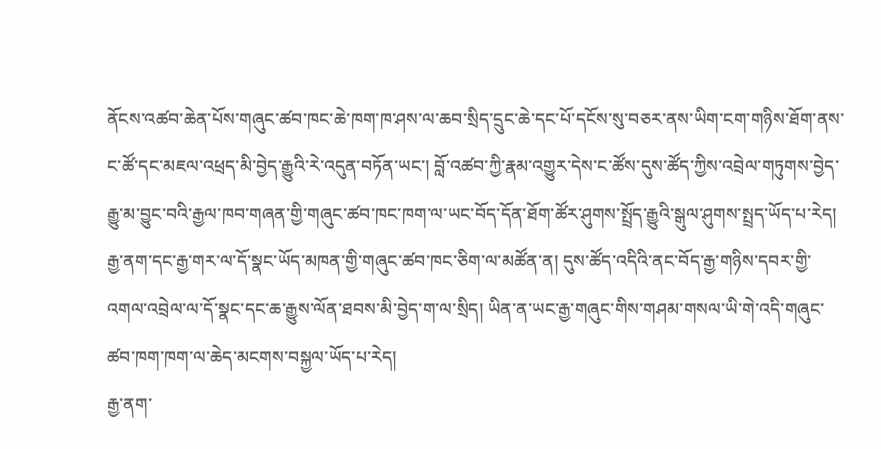ནོངས་འཚབ་ཆེན་པོས་གཞུང་ཚབ་ཁང་ཆེ་ཁག་ཁ་ཤས་ལ་ཆབ་སྲིད་དྲུང་ཆེ་དང་པོ་དངོས་སུ་བཅར་ནས་ཡིག་ངག་གཉིས་ཐོག་ནས་ང་ཚོ་དང་མཇལ་འཕྲད་མི་བྱེད་རྒྱུའི་རེ་འདུན་བཏོན་ཡང་། བློ་འཚབ་ཀྱི་རྣམ་འགྱུར་དེས་ང་ཚོས་དུས་ཚོད་ཀྱིས་འབྲེལ་གཏུགས་བྱེད་རྒྱུ་མ་བྱུང་བའི་རྒྱལ་ཁབ་གཞན་གྱི་གཞུང་ཚབ་ཁང་ཁག་ལ་ཡང་བོད་དོན་ཐོག་ཚོར་ཤུགས་སྤྲོད་རྒྱུའི་སྒུལ་ཤུགས་སྤྲད་ཡོད་པ་རེད། རྒྱ་ནག་དང་རྒྱ་གར་ལ་དོ་སྣང་ཡོད་མཁན་གྱི་གཞུང་ཚབ་ཁང་ཅིག་ལ་མཚོན་ན། དུས་ཚོད་འདིའི་ནང་བོད་རྒྱ་གཉིས་དབར་གྱི་འགལ་འབྲེལ་ལ་དོ་སྣང་དང་ཆ་རྒྱུས་ལོན་ཐབས་མི་བྱེད་ག་ལ་སྲིད། ཡིན་ན་ཡང་རྒྱ་གཞུང་གིས་གཤམ་གསལ་ཡི་གེ་འདི་གཞུང་ཚབ་ཁག་ཁག་ལ་ཆེད་མངགས་བསྐྱལ་ཡོད་པ་རེད།
རྒྱ་ནག་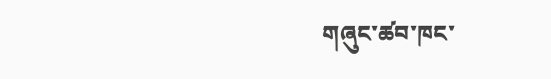གཞུང་ཚབ་ཁང་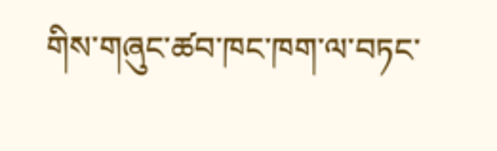གིས་གཞུང་ཚབ་ཁང་ཁག་ལ་བཏང་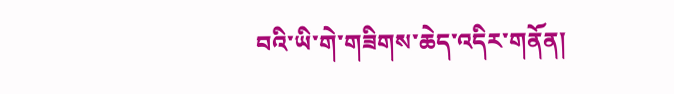བའི་ཡི་གེ་གཟིགས་ཆེད་འདིར་གནོན།